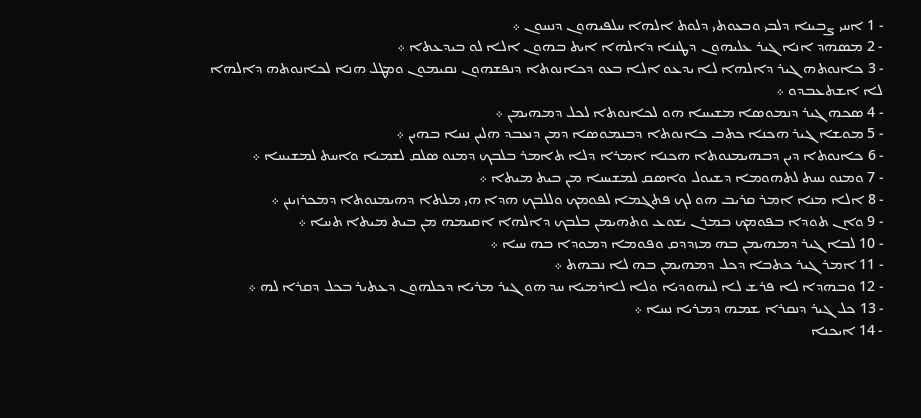- 1 ܐܚܝ ܨܒܝܢܐ ܕܠܒܝ ܘܒܥܘܬܝ ܕܠܘܬ ܐܠܗܐ ܚܠܦܝܗܘܢ ܕܢܚܘܢ ܀
- 2 ܡܤܗܕ ܐܢܐ ܓܝܪ ܥܠܝܗܘܢ ܕܛܢܢܐ ܕܐܠܗܐ ܐܝܬ ܒܗܘܢ ܐܠܐ ܠܘ ܒܝܕܥܬܐ ܀
- 3 ܟܐܢܘܬܗ ܓܝܪ ܕܐܠܗܐ ܠܐ ܝܕܥܘ ܐܠܐ ܒܥܘ ܕܟܐܢܘܬܐ ܕܢܦܫܗܘܢ ܢܩܝܡܘܢ ܘܡܛܠ ܗܢܐ ܠܟܐܢܘܬܗ ܕܐܠܗܐ ܠܐ ܐܫܬܥܒܕܘ ܀
- 4 ܤܟܗ ܓܝܪ ܕܢܡܘܤܐ ܡܫܝܚܐ ܗܘ ܠܟܐܢܘܬܐ ܠܟܠ ܕܡܗܝܡܢ ܀
- 5 ܡܘܫܐ ܓܝܪ ܗܟܢܐ ܟܬܒ ܟܐܢܘܬܐ ܕܒܢܡܘܤܐ ܕܡܢ ܕܢܥܒܕ ܗܠܝܢ ܢܚܐ ܒܗܝܢ ܀
- 6 ܟܐܢܘܬܐ ܕܝܢ ܕܒܗܝܡܢܘܬܐ ܗܟܢܐ ܐܡܪܐ ܕܠܐ ܬܐܡܪ ܒܠܒܟ ܕܡܢܘ ܤܠܩ ܠܫܡܝܐ ܘܐܚܬ ܠܡܫܝܚܐ ܀
- 7 ܘܡܢܘ ܢܚܬ ܠܬܗܘܡܐ ܕܫܝܘܠ ܘܐܤܩ ܠܡܫܝܚܐ ܡܢ ܒܝܬ ܡܝܬܐ ܀
- 8 ܐܠܐ ܡܢܐ ܐܡܪ ܩܪܝܒ ܗܘ ܠܟ ܦܬܓܡܐ ܠܦܘܡܟ ܘܠܠܒܟ ܗܕܐ ܗܝ ܡܠܬܐ ܕܗܝܡܢܘܬܐ ܕܡܟܪܙܝܢܢ ܀
- 9 ܘܐܢ ܬܘܕܐ ܒܦܘܡܟ ܒܡܪܢ ܝܫܘܥ ܘܬܗܝܡܢ ܒܠܒܟ ܕܐܠܗܐ ܐܩܝܡܗ ܡܢ ܒܝܬ ܡܝܬܐ ܬܚܐ ܀
- 10 ܠܒܐ ܓܝܪ ܕܡܗܝܡܢ ܒܗ ܡܙܕܕܩ ܘܦܘܡܐ ܕܡܘܕܐ ܒܗ ܚܝܐ ܀
- 11 ܐܡܪ ܓܝܪ ܟܬܒܐ ܕܟܠ ܕܡܗܝܡܢ ܒܗ ܠܐ ܢܒܗܬ ܀
- 12 ܘܒܗܕܐ ܠܐ ܦܪܫ ܠܐ ܠܝܗܘܕܝܐ ܘܠܐ ܠܐܪܡܝܐ ܚܕ ܗܘ ܓܝܪ ܡܪܝܐ ܕܟܠܗܘܢ ܕܥܬܝܪ ܒܟܠ ܕܩܪܐ ܠܗ ܀
- 13 ܟܠ ܓܝܪ ܕܢܩܪܐ ܫܡܗ ܕܡܪܝܐ ܢܚܐ ܀
- 14 ܐܝܟܢܐ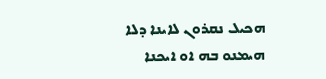ܗܟܝܠ ܢܩܪܘܢ ܠܐܝܢܐ ܕܠܐ ܗܝܡܢܘ ܒܗ ܐܘ ܐܝܟܢܐ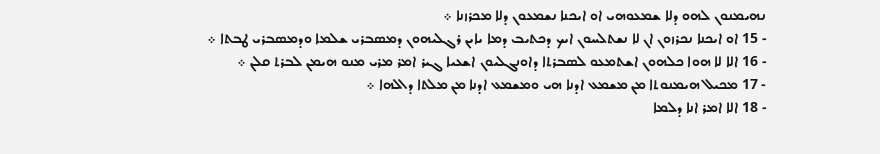ܢܗܝܡܢܘܢ ܠܗܘ ܕܠܐ ܫܡܥܘܗܝ ܐܘ ܐܝܟܢܐ ܢܫܡܥܘܢ ܕܠܐ ܡܟܪܙܢܐ ܀
- 15 ܐܘ ܐܝܟܢܐ ܢܟܪܙܘܢ ܐܢ ܠܐ ܢܫܬܠܚܘܢ ܐܝܟ ܕܟܬܝܒ ܕܡܐ ܝܐܝܢ ܪܓܠܝܗܘܢ ܕܡܤܒܪܝ ܫܠܡܐ ܘܕܡܤܒܪܝ ܛܒܬܐ ܀
- 16 ܐܠܐ ܠܐ ܗܘܐ ܟܠܗܘܢ ܐܫܬܡܥܘ ܠܤܒܪܬܐ ܕܐܘܢܓܠܝܘܢ ܐܫܥܝܐ ܓܝܪ ܐܡܪ ܡܪܝ ܡܢܘ ܗܝܡܢ ܠܒܪܬ ܩܠܢ ܀
- 17 ܡܟܝܠ ܗܝܡܢܘܬܐ ܡܢ ܡܫܡܥ ܐܕܢܐ ܗܝ ܘܡܫܡܥ ܐܕܢܐ ܡܢ ܡܠܬܐ ܕܐܠܗܐ ܀
- 18 ܐܠܐ ܐܡܪ ܐܢܐ ܕܠܡܐ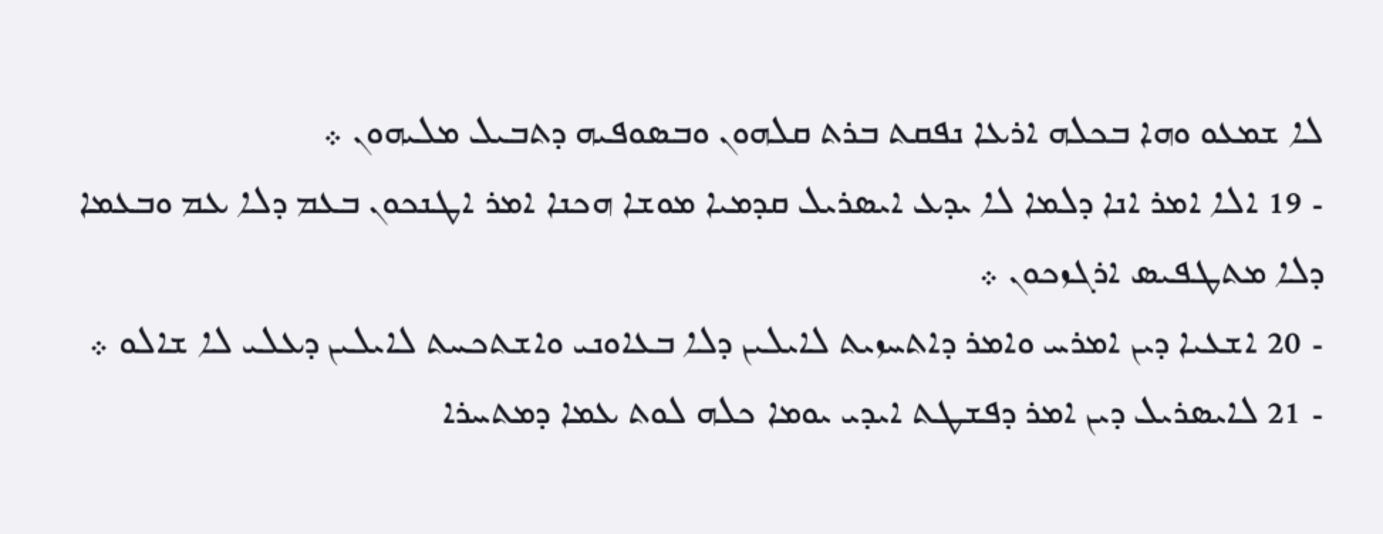ܠܐ ܫܡܥܘ ܘܗܐ ܒܟܠܗ ܐܪܥܐ ܢܦܩܬ ܒܪܬ ܩܠܗܘܢ ܘܒܤܘܦܝܗ ܕܬܒܝܠ ܡܠܝܗܘܢ ܀
- 19 ܐܠܐ ܐܡܪ ܐܢܐ ܕܠܡܐ ܠܐ ܝܕܥ ܐܝܤܪܝܠ ܩܕܡܝܐ ܡܘܫܐ ܗܟܢܐ ܐܡܪ ܐܛܢܟܘܢ ܒܥܡ ܕܠܐ ܥܡ ܘܒܥܡܐ ܕܠܐ ܡܬܛܦܝܤ ܐܪܓܙܟܘܢ ܀
- 20 ܐܫܥܝܐ ܕܝܢ ܐܡܪܚ ܘܐܡܪ ܕܐܬܚܙܝܬ ܠܐܝܠܝܢ ܕܠܐ ܒܥܐܘܢܝ ܘܐܫܬܟܚܬ ܠܐܝܠܝܢ ܕܥܠܝ ܠܐ ܫܐܠܘ ܀
- 21 ܠܐܝܤܪܝܠ ܕܝܢ ܐܡܪ ܕܦܫܛܬ ܐܝܕܝ ܝܘܡܐ ܟܠܗ ܠܘܬ ܥܡܐ ܕܡܬܚܪܐ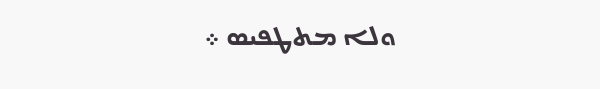ܘܠܐ ܡܬܛܦܝܤ ܀